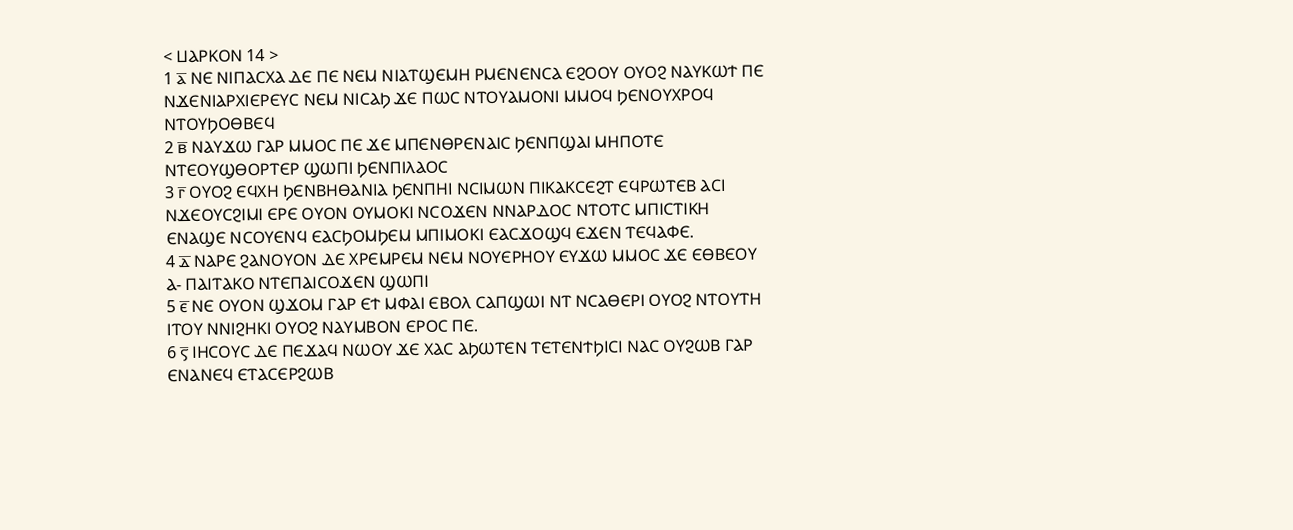< ⳘⲀⲢⲔⲞⲚ 14 >
1 ⲁ̅ ⲚⲈ ⲚⲒⲠⲀⲤⲬⲀ ⲆⲈ ⲠⲈ ⲚⲈⲘ ⲚⲒⲀⲦϢⲈⲘⲎ ⲢⲘⲈⲚⲈⲚⲤⲀ ⲈϨⲞⲞⲨ ⲞⲨⲞϨ ⲚⲀⲨⲔⲰϮ ⲠⲈ ⲚϪⲈⲚⲒⲀⲢⲬⲒⲈⲢⲈⲨⲤ ⲚⲈⲘ ⲚⲒⲤⲀϦ ϪⲈ ⲠⲰⲤ ⲚⲦⲞⲨⲀⲘⲞⲚⲒ ⲘⲘⲞϤ ϦⲈⲚⲞⲨⲬⲢⲞϤ ⲚⲦⲞⲨϦⲞⲐⲂⲈϤ
2 ⲃ̅ ⲚⲀⲨϪⲰ ⲄⲀⲢ ⲘⲘⲞⲤ ⲠⲈ ϪⲈ ⲘⲠⲈⲚⲐⲢⲈⲚⲀⲒⲤ ϦⲈⲚⲠϢⲀⲒ ⲘⲎⲠⲞⲦⲈ ⲚⲦⲈⲞⲨϢⲐⲞⲢⲦⲈⲢ ϢⲰⲠⲒ ϦⲈⲚⲠⲒⲖⲀⲞⲤ
3 ⲅ̅ ⲞⲨⲞϨ ⲈϤⲬⲎ ϦⲈⲚⲂⲎⲐⲀⲚⲒⲀ ϦⲈⲚⲠⲎⲒ ⲚⲤⲒⲘⲰⲚ ⲠⲒⲔⲀⲔⲤⲈϨⲦ ⲈϤⲢⲰⲦⲈⲂ ⲀⲤⲒ ⲚϪⲈⲞⲨⲤϨⲒⲘⲒ ⲈⲢⲈ ⲞⲨⲞⲚ ⲞⲨⲘⲞⲔⲒ ⲚⲤⲞϪⲈⲚ ⲚⲚⲀⲢⲆⲞⲤ ⲚⲦⲞⲦⲤ ⲘⲠⲒⲤⲦⲒⲔⲎ ⲈⲚⲀϢⲈ ⲚⲤⲞⲨⲈⲚϤ ⲈⲀⲤϦⲞⲘϦⲈⲘ ⲘⲠⲒⲘⲞⲔⲒ ⲈⲀⲤϪⲞϢϤ ⲈϪⲈⲚ ⲦⲈϤⲀⲪⲈ.
4 ⲇ̅ ⲚⲀⲢⲈ ϨⲀⲚⲞⲨⲞⲚ ⲆⲈ ⲬⲢⲈⲘⲢⲈⲘ ⲚⲈⲘ ⲚⲞⲨⲈⲢⲎⲞⲨ ⲈⲨϪⲰ ⲘⲘⲞⲤ ϪⲈ ⲈⲐⲂⲈⲞⲨ Ⲁ- ⲠⲀⲒⲦⲀⲔⲞ ⲚⲦⲈⲠⲀⲒⲤⲞϪⲈⲚ ϢⲰⲠⲒ
5 ⲉ̅ ⲚⲈ ⲞⲨⲞⲚ ϢϪⲞⲘ ⲄⲀⲢ ⲈϮ ⲘⲪⲀⲒ ⲈⲂⲞⲖ ⲤⲀⲠϢⲰⲒ ⲚⲦ ⲚⲤⲀⲐⲈⲢⲒ ⲞⲨⲞϨ ⲚⲦⲞⲨⲦⲎ ⲒⲦⲞⲨ ⲚⲚⲒϨⲎⲔⲒ ⲞⲨⲞϨ ⲚⲀⲨⲘⲂⲞⲚ ⲈⲢⲞⲤ ⲠⲈ.
6 ⲋ̅ ⲒⲎⲤⲞⲨⲤ ⲆⲈ ⲠⲈϪⲀϤ ⲚⲰⲞⲨ ϪⲈ ⲬⲀⲤ ⲀϦⲰⲦⲈⲚ ⲦⲈⲦⲈⲚϮϦⲒⲤⲒ ⲚⲀⲤ ⲞⲨϨⲰⲂ ⲄⲀⲢ ⲈⲚⲀⲚⲈϤ ⲈⲦⲀⲤⲈⲢϨⲰⲂ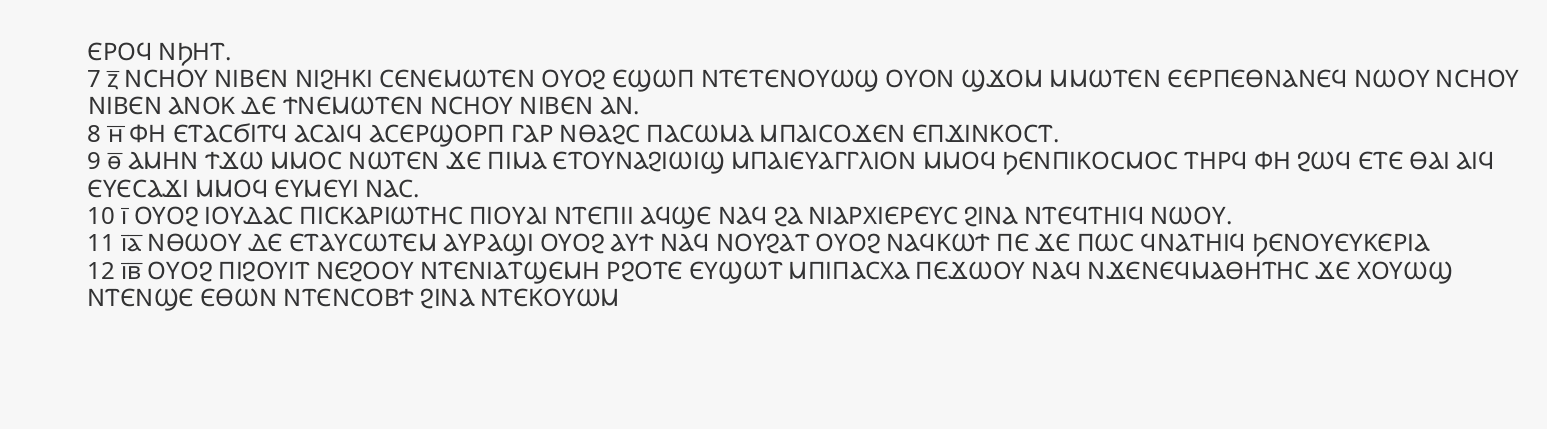ⲈⲢⲞϤ ⲚϦⲎⲦ.
7 ⲍ̅ ⲚⲤⲎⲞⲨ ⲚⲒⲂⲈⲚ ⲚⲒϨⲎⲔⲒ ⲤⲈⲚⲈⲘⲰⲦⲈⲚ ⲞⲨⲞϨ ⲈϢⲰⲠ ⲚⲦⲈⲦⲈⲚⲞⲨⲰϢ ⲞⲨⲞⲚ ϢϪⲞⲘ ⲘⲘⲰⲦⲈⲚ ⲈⲈⲢⲠⲈⲐⲚⲀⲚⲈϤ ⲚⲰⲞⲨ ⲚⲤⲎⲞⲨ ⲚⲒⲂⲈⲚ ⲀⲚⲞⲔ ⲆⲈ ϮⲚⲈⲘⲰⲦⲈⲚ ⲚⲤⲎⲞⲨ ⲚⲒⲂⲈⲚ ⲀⲚ.
8 ⲏ̅ ⲪⲎ ⲈⲦⲀⲤϬⲒⲦϤ ⲀⲤⲀⲒϤ ⲀⲤⲈⲢϢⲞⲢⲠ ⲄⲀⲢ ⲚⲐⲀϨⲤ ⲠⲀⲤⲰⲘⲀ ⲘⲠⲀⲒⲤⲞϪⲈⲚ ⲈⲠϪⲒⲚⲔⲞⲤⲦ.
9 ⲑ̅ ⲀⲘⲎⲚ ϮϪⲰ ⲘⲘⲞⲤ ⲚⲰⲦⲈⲚ ϪⲈ ⲠⲒⲘⲀ ⲈⲦⲞⲨⲚⲀϨⲒⲰⲒϢ ⲘⲠⲀⲒⲈⲨⲀⲄⲄⲖⲒⲞⲚ ⲘⲘⲞϤ ϦⲈⲚⲠⲒⲔⲞⲤⲘⲞⲤ ⲦⲎⲢϤ ⲪⲎ ϨⲰϤ ⲈⲦⲈ ⲐⲀⲒ ⲀⲒϤ ⲈⲨⲈⲤⲀϪⲒ ⲘⲘⲞϤ ⲈⲨⲘⲈⲨⲒ ⲚⲀⲤ.
10 ⲓ̅ ⲞⲨⲞϨ ⲒⲞⲨⲆⲀⲤ ⲠⲒⲤⲔⲀⲢⲒⲰⲦⲎⲤ ⲠⲒⲞⲨⲀⲒ ⲚⲦⲈⲠⲒⲒ ⲀϤϢⲈ ⲚⲀϤ ϨⲀ ⲚⲒⲀⲢⲬⲒⲈⲢⲈⲨⲤ ϨⲒⲚⲀ ⲚⲦⲈϤⲦⲎⲒϤ ⲚⲰⲞⲨ.
11 ⲓ̅ⲁ̅ ⲚⲐⲰⲞⲨ ⲆⲈ ⲈⲦⲀⲨⲤⲰⲦⲈⲘ ⲀⲨⲢⲀϢⲒ ⲞⲨⲞϨ ⲀⲨϮ ⲚⲀϤ ⲚⲞⲨϨⲀⲦ ⲞⲨⲞϨ ⲚⲀϤⲔⲰϮ ⲠⲈ ϪⲈ ⲠⲰⲤ ϤⲚⲀⲦⲎⲒϤ ϦⲈⲚⲞⲨⲈⲨⲔⲈⲢⲒⲀ
12 ⲓ̅ⲃ̅ ⲞⲨⲞϨ ⲠⲒϨⲞⲨⲒⲦ ⲚⲈϨⲞⲞⲨ ⲚⲦⲈⲚⲒⲀⲦϢⲈⲘⲎ ⲢϨⲞⲦⲈ ⲈⲨϢⲰⲦ ⲘⲠⲒⲠⲀⲤⲬⲀ ⲠⲈϪⲰⲞⲨ ⲚⲀϤ ⲚϪⲈⲚⲈϤⲘⲀⲐⲎⲦⲎⲤ ϪⲈ ⲬⲞⲨⲰϢ ⲚⲦⲈⲚϢⲈ ⲈⲐⲰⲚ ⲚⲦⲈⲚⲤⲞⲂϮ ϨⲒⲚⲀ ⲚⲦⲈⲔⲞⲨⲰⲘ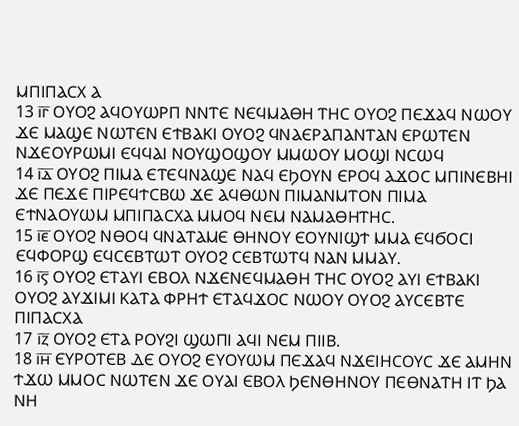ⲘⲠⲒⲠⲀⲤⲬ Ⲁ
13 ⲓ̅ⲅ̅ ⲞⲨⲞϨ ⲀϤⲞⲨⲰⲢⲠ ⲚⲚⲦⲈ ⲚⲈϤⲘⲀⲐⲎ ⲦⲎⲤ ⲞⲨⲞϨ ⲠⲈϪⲀϤ ⲚⲰⲞⲨ ϪⲈ ⲘⲀϢⲈ ⲚⲰⲦⲈⲚ ⲈϮⲂⲀⲔⲒ ⲞⲨⲞϨ ϤⲚⲀⲈⲢⲀⲠⲀⲚⲦⲀⲚ ⲈⲢⲰⲦⲈⲚ ⲚϪⲈⲞⲨⲢⲰⲘⲒ ⲈϤϤⲀⲒ ⲚⲞⲨϢⲞϢⲞⲨ ⲘⲘⲰⲞⲨ ⲘⲞϢⲒ ⲚⲤⲰϤ
14 ⲓ̅ⲇ̅ ⲞⲨⲞϨ ⲠⲒⲘⲀ ⲈⲦⲈϤⲚⲀϢⲈ ⲚⲀϤ ⲈϦⲞⲨⲚ ⲈⲢⲞϤ ⲀϪⲞⲤ ⲘⲠⲒⲚⲈⲂⲎⲒ ϪⲈ ⲠⲈϪⲈ ⲠⲒⲢⲈϤϮⲤⲂⲰ ϪⲈ ⲀϤⲐⲰⲚ ⲠⲒⲘⲀⲚⲘⲦⲞⲚ ⲠⲒⲘⲀ ⲈϮⲚⲀⲞⲨⲰⲘ ⲘⲠⲒⲠⲀⲤⲬⲀ ⲘⲘⲞϤ ⲚⲈⲘ ⲚⲀⲘⲀⲐⲎⲦⲎⲤ.
15 ⲓ̅ⲉ̅ ⲞⲨⲞϨ ⲚⲐⲞϤ ϤⲚⲀⲦⲀⲘⲈ ⲐⲎⲚⲞⲨ ⲈⲞⲨⲚⲒϢϮ ⲘⲘⲀ ⲈϤϬⲞⲤⲒ ⲈϤⲪⲞⲢϢ ⲈϤⲤⲈⲂⲦⲰⲦ ⲞⲨⲞϨ ⲤⲈⲂⲦⲰⲦϤ ⲚⲀⲚ ⲘⲘⲀⲨ.
16 ⲓ̅ⲋ̅ ⲞⲨⲞϨ ⲈⲦⲀⲨⲒ ⲈⲂⲞⲖ ⲚϪⲈⲚⲈϤⲘⲀⲐⲎ ⲦⲎⲤ ⲞⲨⲞϨ ⲀⲨⲒ ⲈϮⲂⲀⲔⲒ ⲞⲨⲞϨ ⲀⲨϪⲒⲘⲒ ⲔⲀⲦⲀ ⲪⲢⲎϮ ⲈⲦⲀϤϪⲞⲤ ⲚⲰⲞⲨ ⲞⲨⲞϨ ⲀⲨⲤⲈⲂⲦⲈ ⲠⲒⲠⲀⲤⲬⲀ
17 ⲓ̅ⲍ̅ ⲞⲨⲞϨ ⲈⲦⲀ ⲢⲞⲨϨⲒ ϢⲰⲠⲒ ⲀϤⲒ ⲚⲈⲘ ⲠⲒⲒⲂ.
18 ⲓ̅ⲏ̅ ⲈⲨⲢⲞⲦⲈⲂ ⲆⲈ ⲞⲨⲞϨ ⲈⲨⲞⲨⲰⲘ ⲠⲈϪⲀϤ ⲚϪⲈⲒⲎⲤⲞⲨⲤ ϪⲈ ⲀⲘⲎⲚ ϮϪⲰ ⲘⲘⲞⲤ ⲚⲰⲦⲈⲚ ϪⲈ ⲞⲨⲀⲒ ⲈⲂⲞⲖ ϦⲈⲚⲐⲎⲚⲞⲨ ⲠⲈⲐⲚⲀⲦⲎ ⲒⲦ ϦⲀ ⲚⲎ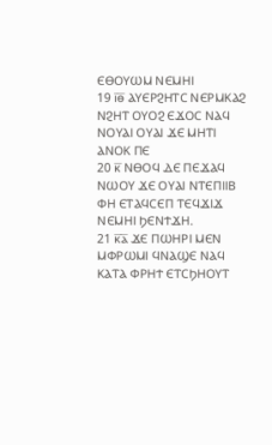ⲈⲐⲞⲨⲰⲘ ⲚⲈⲘⲎⲒ
19 ⲓ̅ⲑ̅ ⲀⲨⲈⲢϨⲎⲦⲤ ⲚⲈⲢⲘⲔⲀϨ ⲚϨⲎⲦ ⲞⲨⲞϨ ⲈϪⲞⲤ ⲚⲀϤ ⲚⲞⲨⲀⲒ ⲞⲨⲀⲒ ϪⲈ ⲘⲎⲦⲒ ⲀⲚⲞⲔ ⲠⲈ
20 ⲕ̅ ⲚⲐⲞϤ ⲆⲈ ⲠⲈϪⲀϤ ⲚⲰⲞⲨ ϪⲈ ⲞⲨⲀⲒ ⲚⲦⲈⲠⲒⲒⲂ ⲪⲎ ⲈⲦⲀϤⲤⲈⲠ ⲦⲈϤϪⲒϪ ⲚⲈⲘⲎⲒ ϦⲈⲚϮϪⲎ.
21 ⲕ̅ⲁ̅ ϪⲈ ⲠⲰⲎⲢⲒ ⲘⲈⲚ ⲘⲪⲢⲰⲘⲒ ϤⲚⲀϢⲈ ⲚⲀϤ ⲔⲀⲦⲀ ⲪⲢⲎϮ ⲈⲦⲤϦⲎⲞⲨⲦ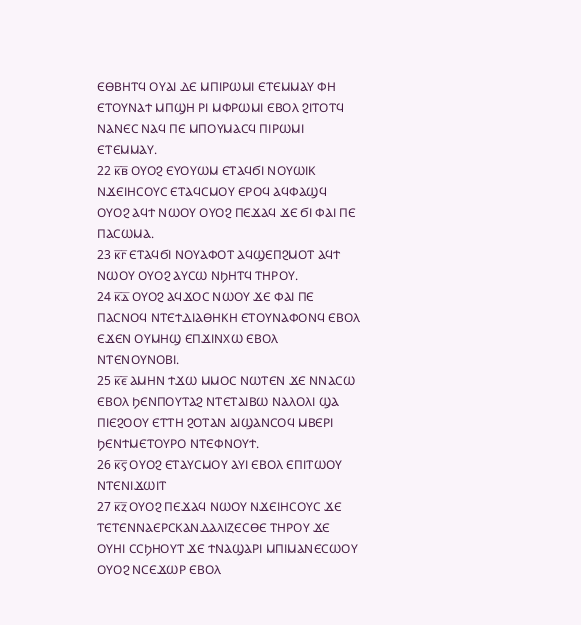ⲈⲐⲂⲎⲦϤ ⲞⲨⲀⲒ ⲆⲈ ⲘⲠⲒⲢⲰⲘⲒ ⲈⲦⲈⲘⲘⲀⲨ ⲪⲎ ⲈⲦⲞⲨⲚⲀϮ ⲘⲠϢⲎ ⲢⲒ ⲘⲪⲢⲰⲘⲒ ⲈⲂⲞⲖ ϨⲒⲦⲞⲦϤ ⲚⲀⲚⲈⲤ ⲚⲀϤ ⲠⲈ ⲘⲠⲞⲨⲘⲀⲤϤ ⲠⲒⲢⲰⲘⲒ ⲈⲦⲈⲘⲘⲀⲨ.
22 ⲕ̅ⲃ̅ ⲞⲨⲞϨ ⲈⲨⲞⲨⲰⲘ ⲈⲦⲀϤϬⲒ ⲚⲞⲨⲰⲒⲔ ⲚϪⲈⲒⲎⲤⲞⲨⲤ ⲈⲦⲀϤⲤⲘⲞⲨ ⲈⲢⲞϤ ⲀϤⲪⲀϢϤ ⲞⲨⲞϨ ⲀϤϮ ⲚⲰⲞⲨ ⲞⲨⲞϨ ⲠⲈϪⲀϤ ϪⲈ ϬⲒ ⲪⲀⲒ ⲠⲈ ⲠⲀⲤⲰⲘⲀ.
23 ⲕ̅ⲅ̅ ⲈⲦⲀϤϬⲒ ⲚⲞⲨⲀⲪⲞⲦ ⲀϤϢⲈⲠϨⲘⲞⲦ ⲀϤϮ ⲚⲰⲞⲨ ⲞⲨⲞϨ ⲀⲨⲤⲰ ⲚϦⲎⲦϤ ⲦⲎⲢⲞⲨ.
24 ⲕ̅ⲇ̅ ⲞⲨⲞϨ ⲀϤϪⲞⲤ ⲚⲰⲞⲨ ϪⲈ ⲪⲀⲒ ⲠⲈ ⲠⲀⲤⲚⲞϤ ⲚⲦⲈϮⲆⲒⲀⲐⲎⲔⲎ ⲈⲦⲞⲨⲚⲀⲪⲞⲚϤ ⲈⲂⲞⲖ ⲈϪⲈⲚ ⲞⲨⲘⲎϢ ⲈⲠϪⲒⲚⲬⲰ ⲈⲂⲞⲖ ⲚⲦⲈⲚⲞⲨⲚⲞⲂⲒ.
25 ⲕ̅ⲉ̅ ⲀⲘⲎⲚ ϮϪⲰ ⲘⲘⲞⲤ ⲚⲰⲦⲈⲚ ϪⲈ ⲚⲚⲀⲤⲰ ⲈⲂⲞⲖ ϦⲈⲚⲠⲞⲨⲦⲀϨ ⲚⲦⲈⲦⲀⲒⲂⲰ ⲚⲀⲖⲞⲖⲒ ϢⲀ ⲠⲒⲈϨⲞⲞⲨ ⲈⲦⲦⲎ ϨⲞⲦⲀⲚ ⲀⲒϢⲀⲚⲤⲞϤ ⲘⲂⲈⲢⲒ ϦⲈⲚϮⲘⲈⲦⲞⲨⲢⲞ ⲚⲦⲈⲪⲚⲞⲨϮ.
26 ⲕ̅ⲋ̅ ⲞⲨⲞϨ ⲈⲦⲀⲨⲤⲘⲞⲨ ⲀⲨⲒ ⲈⲂⲞⲖ ⲈⲠⲒⲦⲰⲞⲨ ⲚⲦⲈⲚⲒϪⲰⲒⲦ
27 ⲕ̅ⲍ̅ ⲞⲨⲞϨ ⲠⲈϪⲀϤ ⲚⲰⲞⲨ ⲚϪⲈⲒⲎⲤⲞⲨⲤ ϪⲈ ⲦⲈⲦⲈⲚⲚⲀⲈⲢⲤⲔⲀⲚⲆⲀⲖⲒⲌⲈⲤⲐⲈ ⲦⲎⲢⲞⲨ ϪⲈ ⲞⲨⲎⲒ ⲤⲤϦⲎⲞⲨⲦ ϪⲈ ϮⲚⲀϢⲀⲢⲒ ⲘⲠⲒⲘⲀⲚⲈⲤⲰⲞⲨ ⲞⲨⲞϨ ⲚⲤⲈϪⲰⲢ ⲈⲂⲞⲖ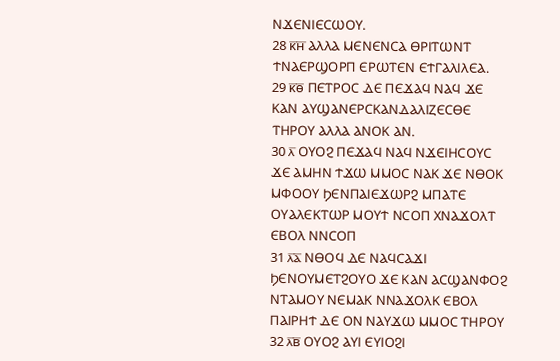ⲚϪⲈⲚⲒⲈⲤⲰⲞⲨ.
28 ⲕ̅ⲏ̅ ⲀⲖⲖⲀ ⲘⲈⲚⲈⲚⲤⲀ ⲐⲢⲒⲦⲰⲚⲦ ϮⲚⲀⲈⲢϢⲞⲢⲠ ⲈⲢⲰⲦⲈⲚ ⲈϮⲄⲀⲖⲒⲖⲈⲀ.
29 ⲕ̅ⲑ̅ ⲠⲈⲦⲢⲞⲤ ⲆⲈ ⲠⲈϪⲀϤ ⲚⲀϤ ϪⲈ ⲔⲀⲚ ⲀⲨϢⲀⲚⲈⲢⲤⲔⲀⲚⲆⲀⲖⲒⲌⲈⲤⲐⲈ ⲦⲎⲢⲞⲨ ⲀⲖⲖⲀ ⲀⲚⲞⲔ ⲀⲚ.
30 ⲗ̅ ⲞⲨⲞϨ ⲠⲈϪⲀϤ ⲚⲀϤ ⲚϪⲈⲒⲎⲤⲞⲨⲤ ϪⲈ ⲀⲘⲎⲚ ϮϪⲰ ⲘⲘⲞⲤ ⲚⲀⲔ ϪⲈ ⲚⲐⲞⲔ ⲘⲪⲞⲞⲨ ϦⲈⲚⲠⲀⲒⲈϪⲰⲢϨ ⲘⲠⲀⲦⲈ ⲞⲨⲀⲖⲈⲔⲦⲰⲢ ⲘⲞⲨϮ ⲚⲤⲞⲠ ⲬⲚⲀϪⲞⲖⲦ ⲈⲂⲞⲖ ⲚⲚⲤⲞⲠ
31 ⲗ̅ⲁ̅ ⲚⲐⲞϤ ⲆⲈ ⲚⲀϤⲤⲀϪⲒ ϦⲈⲚⲞⲨⲘⲈⲦϨⲞⲨⲞ ϪⲈ ⲔⲀⲚ ⲀⲤϢⲀⲚⲪⲞϨ ⲚⲦⲀⲘⲞⲨ ⲚⲈⲘⲀⲔ ⲚⲚⲀϪⲞⲖⲔ ⲈⲂⲞⲖ ⲠⲀⲒⲢⲎϮ ⲆⲈ ⲞⲚ ⲚⲀⲨϪⲰ ⲘⲘⲞⲤ ⲦⲎⲢⲞⲨ
32 ⲗ̅ⲃ̅ ⲞⲨⲞϨ ⲀⲨⲒ ⲈⲨⲒⲞϨⲒ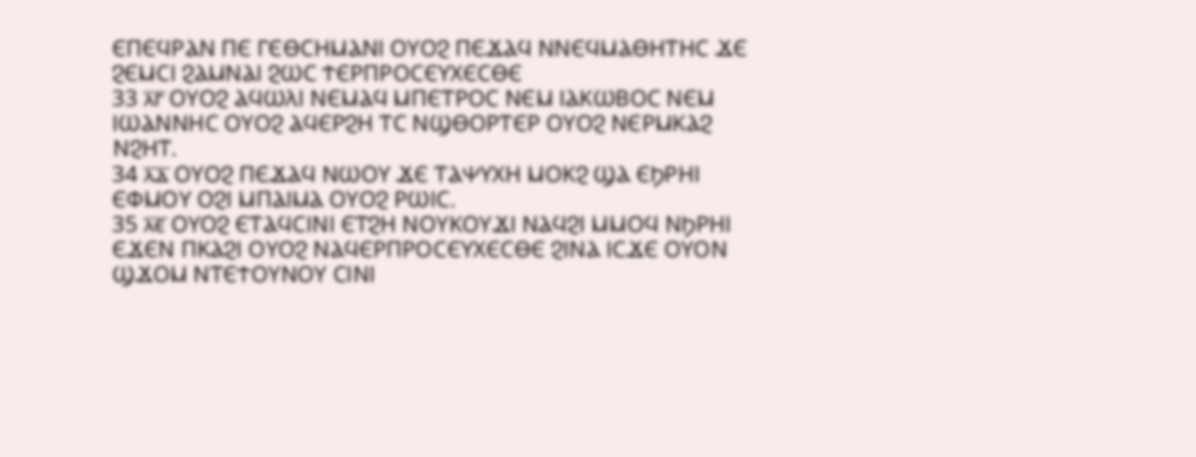ⲈⲠⲈϤⲢⲀⲚ ⲠⲈ ⲄⲈⲐⲤⲎⲘⲀⲚⲒ ⲞⲨⲞϨ ⲠⲈϪⲀϤ ⲚⲚⲈϤⲘⲀⲐⲎⲦⲎⲤ ϪⲈ ϨⲈⲘⲤⲒ ϨⲀⲘⲚⲀⲒ ϨⲰⲤ ϮⲈⲢⲠⲢⲞⲤⲈⲨⲬⲈⲤⲐⲈ
33 ⲗ̅ⲅ̅ ⲞⲨⲞϨ ⲀϤⲰⲖⲒ ⲚⲈⲘⲀϤ ⲘⲠⲈⲦⲢⲞⲤ ⲚⲈⲘ ⲒⲀⲔⲰⲂⲞⲤ ⲚⲈⲘ ⲒⲰⲀⲚⲚⲎⲤ ⲞⲨⲞϨ ⲀϤⲈⲢϨⲎ ⲦⲤ ⲚϢⲐⲞⲢⲦⲈⲢ ⲞⲨⲞϨ ⲚⲈⲢⲘⲔⲀϨ ⲚϨⲎⲦ.
34 ⲗ̅ⲇ̅ ⲞⲨⲞϨ ⲠⲈϪⲀϤ ⲚⲰⲞⲨ ϪⲈ ⲦⲀⲮⲨⲬⲎ ⲘⲞⲔϨ ϢⲀ ⲈϦⲢⲎⲒ ⲈⲪⲘⲞⲨ ⲞϨⲒ ⲘⲠⲀⲒⲘⲀ ⲞⲨⲞϨ ⲢⲰⲒⲤ.
35 ⲗ̅ⲉ̅ ⲞⲨⲞϨ ⲈⲦⲀϤⲤⲒⲚⲒ ⲈⲦϨⲎ ⲚⲞⲨⲔⲞⲨϪⲒ ⲚⲀϤϨⲒ ⲘⲘⲞϤ ⲚϦⲢⲎⲒ ⲈϪⲈⲚ ⲠⲔⲀϨⲒ ⲞⲨⲞϨ ⲚⲀϤⲈⲢⲠⲢⲞⲤⲈⲨⲬⲈⲤⲐⲈ ϨⲒⲚⲀ ⲒⲤϪⲈ ⲞⲨⲞⲚ ϢϪⲞⲘ ⲚⲦⲈϮⲞⲨⲚⲞⲨ ⲤⲒⲚⲒ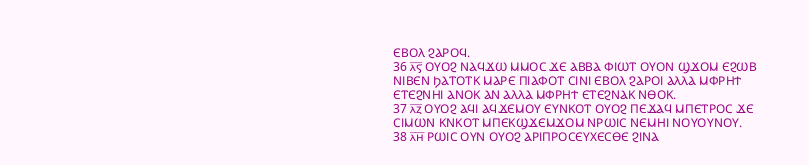ⲈⲂⲞⲖ ϨⲀⲢⲞϤ.
36 ⲗ̅ⲋ̅ ⲞⲨⲞϨ ⲚⲀϤϪⲰ ⲘⲘⲞⲤ ϪⲈ ⲀⲂⲂⲀ ⲪⲒⲰⲦ ⲞⲨⲞⲚ ϢϪⲞⲘ ⲈϨⲰⲂ ⲚⲒⲂⲈⲚ ϦⲀⲦⲞⲦⲔ ⲘⲀⲢⲈ ⲠⲒⲀⲪⲞⲦ ⲤⲒⲚⲒ ⲈⲂⲞⲖ ϨⲀⲢⲞⲒ ⲀⲖⲖⲀ ⲘⲪⲢⲎϮ ⲈⲦⲈϨⲚⲎⲒ ⲀⲚⲞⲔ ⲀⲚ ⲀⲖⲖⲀ ⲘⲪⲢⲎϮ ⲈⲦⲈϨⲚⲀⲔ ⲚⲐⲞⲔ.
37 ⲗ̅ⲍ̅ ⲞⲨⲞϨ ⲀϤⲒ ⲀϤϪⲈⲘⲞⲨ ⲈⲨⲚⲔⲞⲦ ⲞⲨⲞϨ ⲠⲈϪⲀϤ ⲘⲠⲈⲦⲢⲞⲤ ϪⲈ ⲤⲒⲘⲰⲚ ⲔⲚⲔⲞⲦ ⲘⲠⲈⲔϢϪⲈⲘϪⲞⲘ ⲚⲢⲰⲒⲤ ⲚⲈⲘⲎⲒ ⲚⲞⲨⲞⲨⲚⲞⲨ.
38 ⲗ̅ⲏ̅ ⲢⲰⲒⲤ ⲞⲨⲚ ⲞⲨⲞϨ ⲀⲢⲒⲠⲢⲞⲤⲈⲨⲬⲈⲤⲐⲈ ϨⲒⲚⲀ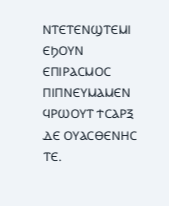ⲚⲦⲈⲦⲈⲚϢⲦⲈⲘⲒ ⲈϦⲞⲨⲚ ⲈⲠⲒⲢⲀⲤⲘⲞⲤ ⲠⲒⲠⲚⲈⲨⲘⲀⲘⲈⲚ ϤⲢⲰⲞⲨⲦ ϮⲤⲀⲢⲜ ⲆⲈ ⲞⲨⲀⲤⲐⲈⲚⲎⲤ ⲦⲈ.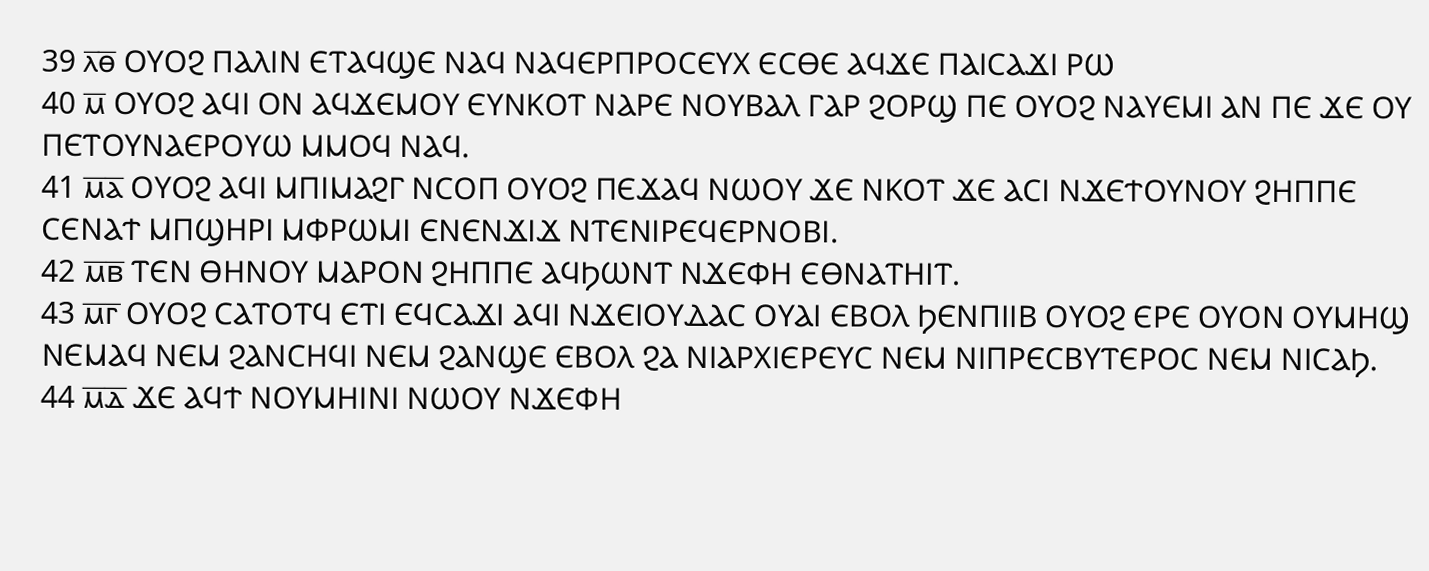39 ⲗ̅ⲑ̅ ⲞⲨⲞϨ ⲠⲀⲖⲒⲚ ⲈⲦⲀϤϢⲈ ⲚⲀϤ ⲚⲀϤⲈⲢⲠⲢⲞⲤⲈⲨⲬ ⲈⲤⲐⲈ ⲀϤϪⲈ ⲠⲀⲒⲤⲀϪⲒ ⲢⲰ
40 ⲙ̅ ⲞⲨⲞϨ ⲀϤⲒ ⲞⲚ ⲀϤϪⲈⲘⲞⲨ ⲈⲨⲚⲔⲞⲦ ⲚⲀⲢⲈ ⲚⲞⲨⲂⲀⲖ ⲄⲀⲢ ϨⲞⲢϢ ⲠⲈ ⲞⲨⲞϨ ⲚⲀⲨⲈⲘⲒ ⲀⲚ ⲠⲈ ϪⲈ ⲞⲨ ⲠⲈⲦⲞⲨⲚⲀⲈⲢⲞⲨⲰ ⲘⲘⲞϤ ⲚⲀϤ.
41 ⲙ̅ⲁ̅ ⲞⲨⲞϨ ⲀϤⲒ ⲘⲠⲒⲘⲀϨⲄ ⲚⲤⲞⲠ ⲞⲨⲞϨ ⲠⲈϪⲀϤ ⲚⲰⲞⲨ ϪⲈ ⲚⲔⲞⲦ ϪⲈ ⲀⲤⲒ ⲚϪⲈϮⲞⲨⲚⲞⲨ ϨⲎⲠⲠⲈ ⲤⲈⲚⲀϮ ⲘⲠϢⲎⲢⲒ ⲘⲪⲢⲰⲘⲒ ⲈⲚⲈⲚϪⲒϪ ⲚⲦⲈⲚⲒⲢⲈϤⲈⲢⲚⲞⲂⲒ.
42 ⲙ̅ⲃ̅ ⲦⲈⲚ ⲐⲎⲚⲞⲨ ⲘⲀⲢⲞⲚ ϨⲎⲠⲠⲈ ⲀϤϦⲰⲚⲦ ⲚϪⲈⲪⲎ ⲈⲐⲚⲀⲦⲎⲒⲦ.
43 ⲙ̅ⲅ̅ ⲞⲨⲞϨ ⲤⲀⲦⲞⲦϤ ⲈⲦⲒ ⲈϤⲤⲀϪⲒ ⲀϤⲒ ⲚϪⲈⲒⲞⲨⲆⲀⲤ ⲞⲨⲀⲒ ⲈⲂⲞⲖ ϦⲈⲚⲠⲒⲒⲂ ⲞⲨⲞϨ ⲈⲢⲈ ⲞⲨⲞⲚ ⲞⲨⲘⲎϢ ⲚⲈⲘⲀϤ ⲚⲈⲘ ϨⲀⲚⲤⲎϤⲒ ⲚⲈⲘ ϨⲀⲚϢⲈ ⲈⲂⲞⲖ ϨⲀ ⲚⲒⲀⲢⲬⲒⲈⲢⲈⲨⲤ ⲚⲈⲘ ⲚⲒⲠⲢⲈⲤⲂⲨⲦⲈⲢⲞⲤ ⲚⲈⲘ ⲚⲒⲤⲀϦ.
44 ⲙ̅ⲇ̅ ϪⲈ ⲀϤϮ ⲚⲞⲨⲘⲎⲒⲚⲒ ⲚⲰⲞⲨ ⲚϪⲈⲪⲎ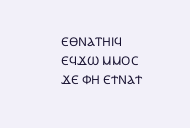ⲈⲐⲚⲀⲦⲎⲒϤ ⲈϤϪⲰ ⲘⲘⲞⲤ ϪⲈ ⲪⲎ ⲈϮⲚⲀϮ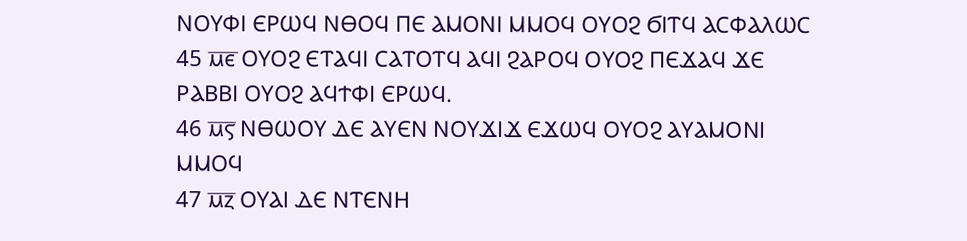ⲚⲞⲨⲪⲒ ⲈⲢⲰϤ ⲚⲐⲞϤ ⲠⲈ ⲀⲘⲞⲚⲒ ⲘⲘⲞϤ ⲞⲨⲞϨ ϬⲒⲦϤ ⲀⲤⲪⲀⲖⲰⲤ
45 ⲙ̅ⲉ̅ ⲞⲨⲞϨ ⲈⲦⲀϤⲒ ⲤⲀⲦⲞⲦϤ ⲀϤⲒ ϨⲀⲢⲞϤ ⲞⲨⲞϨ ⲠⲈϪⲀϤ ϪⲈ ⲢⲀⲂⲂⲒ ⲞⲨⲞϨ ⲀϤϮⲪⲒ ⲈⲢⲰϤ.
46 ⲙ̅ⲋ̅ ⲚⲐⲰⲞⲨ ⲆⲈ ⲀⲨⲈⲚ ⲚⲞⲨϪⲒϪ ⲈϪⲰϤ ⲞⲨⲞϨ ⲀⲨⲀⲘⲞⲚⲒ ⲘⲘⲞϤ
47 ⲙ̅ⲍ̅ ⲞⲨⲀⲒ ⲆⲈ ⲚⲦⲈⲚⲎ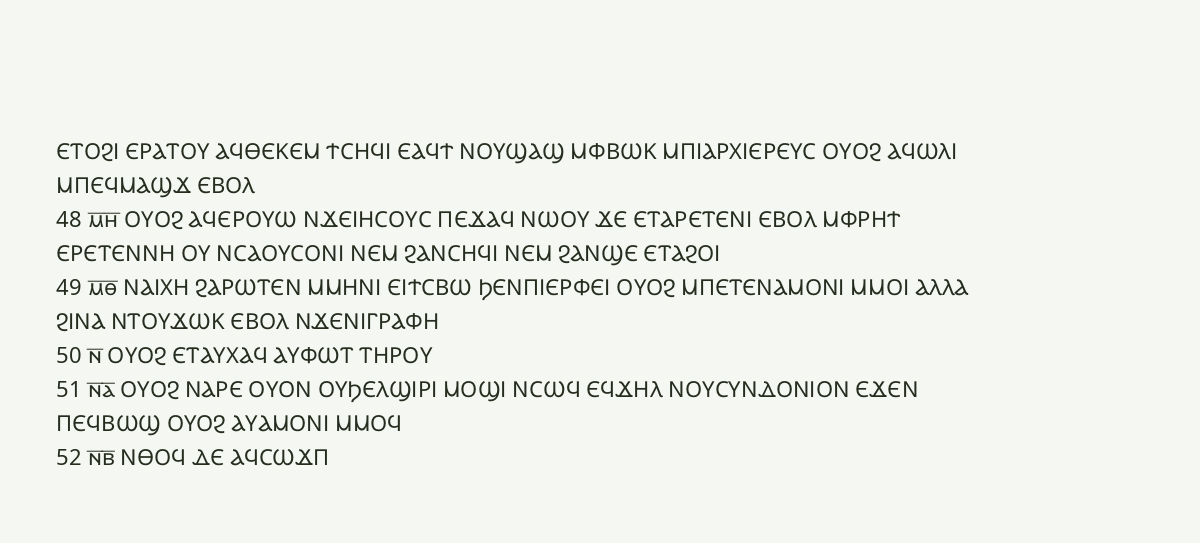ⲈⲦⲞϨⲒ ⲈⲢⲀⲦⲞⲨ ⲀϤⲐⲈⲔⲈⲘ ϮⲤⲎϤⲒ ⲈⲀϤϮ ⲚⲞⲨϢⲀϢ ⲘⲪⲂⲰⲔ ⲘⲠⲒⲀⲢⲬⲒⲈⲢⲈⲨⲤ ⲞⲨⲞϨ ⲀϤⲰⲖⲒ ⲘⲠⲈϤⲘⲀϢϪ ⲈⲂⲞⲖ
48 ⲙ̅ⲏ̅ ⲞⲨⲞϨ ⲀϤⲈⲢⲞⲨⲰ ⲚϪⲈⲒⲎⲤⲞⲨⲤ ⲠⲈϪⲀϤ ⲚⲰⲞⲨ ϪⲈ ⲈⲦⲀⲢⲈⲦⲈⲚⲒ ⲈⲂⲞⲖ ⲘⲪⲢⲎϮ ⲈⲢⲈⲦⲈⲚⲚⲎ ⲞⲨ ⲚⲤⲀⲞⲨⲤⲞⲚⲒ ⲚⲈⲘ ϨⲀⲚⲤⲎϤⲒ ⲚⲈⲘ ϨⲀⲚϢⲈ ⲈⲦⲀϨⲞⲒ
49 ⲙ̅ⲑ̅ ⲚⲀⲒⲬⲎ ϨⲀⲢⲰⲦⲈⲚ ⲘⲘⲎⲚⲒ ⲈⲒϮⲤⲂⲰ ϦⲈⲚⲠⲒⲈⲢⲪⲈⲒ ⲞⲨⲞϨ ⲘⲠⲈⲦⲈⲚⲀⲘⲞⲚⲒ ⲘⲘⲞⲒ ⲀⲖⲖⲀ ϨⲒⲚⲀ ⲚⲦⲞⲨϪⲰⲔ ⲈⲂⲞⲖ ⲚϪⲈⲚⲒⲄⲢⲀⲪⲎ
50 ⲛ̅ ⲞⲨⲞϨ ⲈⲦⲀⲨⲬⲀϤ ⲀⲨⲪⲰⲦ ⲦⲎⲢⲞⲨ
51 ⲛ̅ⲁ̅ ⲞⲨⲞϨ ⲚⲀⲢⲈ ⲞⲨⲞⲚ ⲞⲨϦⲈⲖϢⲒⲢⲒ ⲘⲞϢⲒ ⲚⲤⲰϤ ⲈϤϪⲎⲖ ⲚⲞⲨⲤⲨⲚⲆⲞⲚⲒⲞⲚ ⲈϪⲈⲚ ⲠⲈϤⲂⲰϢ ⲞⲨⲞϨ ⲀⲨⲀⲘⲞⲚⲒ ⲘⲘⲞϤ
52 ⲛ̅ⲃ̅ ⲚⲐⲞϤ ⲆⲈ ⲀϤⲤⲰϪⲠ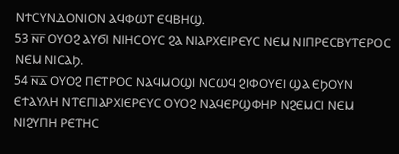ⲚϮⲤⲨⲚⲆⲞⲚⲒⲞⲚ ⲀϤⲪⲰⲦ ⲈϤⲂⲎϢ.
53 ⲛ̅ⲅ̅ ⲞⲨⲞϨ ⲀⲨϬⲒ ⲚⲒⲎⲤⲞⲨⲤ ϨⲀ ⲚⲒⲀⲢⲬⲈⲒⲢⲈⲨⲤ ⲚⲈⲘ ⲚⲒⲠⲢⲈⲤⲂⲨⲦⲈⲢⲞⲤ ⲚⲈⲘ ⲚⲒⲤⲀϦ.
54 ⲛ̅ⲇ̅ ⲞⲨⲞϨ ⲠⲈⲦⲢⲞⲤ ⲚⲀϤⲘⲞϢⲒ ⲚⲤⲰϤ ϨⲒⲪⲞⲨⲈⲒ ϢⲀ ⲈϦⲞⲨⲚ ⲈϮⲀⲨⲖⲎ ⲚⲦⲈⲠⲒⲀⲢⲬⲒⲈⲢⲈⲨⲤ ⲞⲨⲞϨ ⲚⲀϤⲈⲢϢⲪⲎⲢ ⲚϨⲈⲘⲤⲒ ⲚⲈⲘ ⲚⲒϨⲨⲠⲎ ⲢⲈⲦⲎⲤ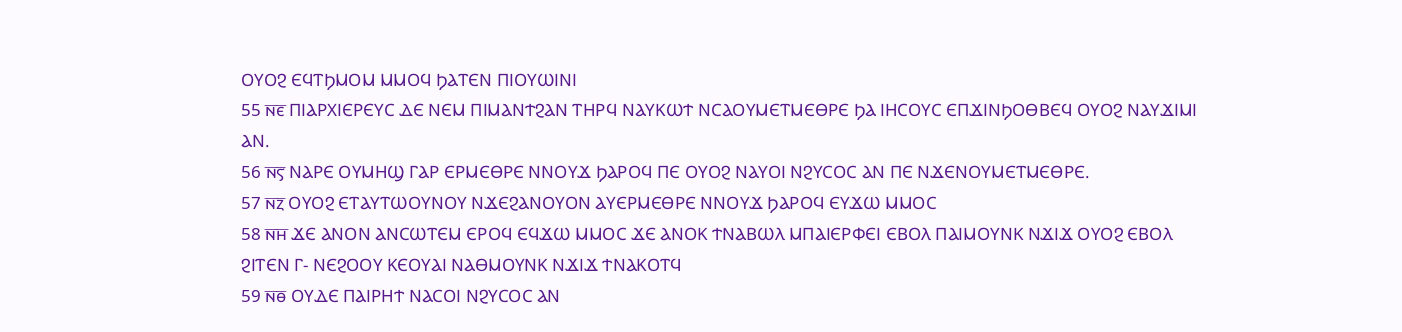ⲞⲨⲞϨ ⲈϤⲦϦⲘⲞⲘ ⲘⲘⲞϤ ϦⲀⲦⲈⲚ ⲠⲒⲞⲨⲰⲒⲚⲒ
55 ⲛ̅ⲉ̅ ⲠⲒⲀⲢⲬⲒⲈⲢⲈⲨⲤ ⲆⲈ ⲚⲈⲘ ⲠⲒⲘⲀⲚϮϨⲀⲚ ⲦⲎⲢϤ ⲚⲀⲨⲔⲰϮ ⲚⲤⲀⲞⲨⲘⲈⲦⲘⲈⲐⲢⲈ ϦⲀ ⲒⲎⲤⲞⲨⲤ ⲈⲠϪⲒⲚϦⲞⲐⲂⲈϤ ⲞⲨⲞϨ ⲚⲀⲨϪⲒⲘⲒ ⲀⲚ.
56 ⲛ̅ⲋ̅ ⲚⲀⲢⲈ ⲞⲨⲘⲎϢ ⲄⲀⲢ ⲈⲢⲘⲈⲐⲢⲈ ⲚⲚⲞⲨϪ ϦⲀⲢⲞϤ ⲠⲈ ⲞⲨⲞϨ ⲚⲀⲨⲞⲒ ⲚϨⲨⲤⲞⲤ ⲀⲚ ⲠⲈ ⲚϪⲈⲚⲞⲨⲘⲈⲦⲘⲈⲐⲢⲈ.
57 ⲛ̅ⲍ̅ ⲞⲨⲞϨ ⲈⲦⲀⲨⲦⲰⲞⲨⲚⲞⲨ ⲚϪⲈϨⲀⲚⲞⲨⲞⲚ ⲀⲨⲈⲢⲘⲈⲐⲢⲈ ⲚⲚⲞⲨϪ ϦⲀⲢⲞϤ ⲈⲨϪⲰ ⲘⲘⲞⲤ
58 ⲛ̅ⲏ̅ ϪⲈ ⲀⲚⲞⲚ ⲀⲚⲤⲰⲦⲈⲘ ⲈⲢⲞϤ ⲈϤϪⲰ ⲘⲘⲞⲤ ϪⲈ ⲀⲚⲞⲔ ϮⲚⲀⲂⲰⲖ ⲘⲠⲀⲒⲈⲢⲪⲈⲒ ⲈⲂⲞⲖ ⲠⲀⲒⲘⲞⲨⲚⲔ ⲚϪⲒϪ ⲞⲨⲞϨ ⲈⲂⲞⲖ ϨⲒⲦⲈⲚ Ⲅ- ⲚⲈϨⲞⲞⲨ ⲔⲈⲞⲨⲀⲒ ⲚⲀⲐⲘⲞⲨⲚⲔ ⲚϪⲒϪ ϮⲚⲀⲔⲞⲦϤ
59 ⲛ̅ⲑ̅ ⲞⲨⲆⲈ ⲠⲀⲒⲢⲎϮ ⲚⲀⲤⲞⲒ ⲚϨⲨⲤⲞⲤ ⲀⲚ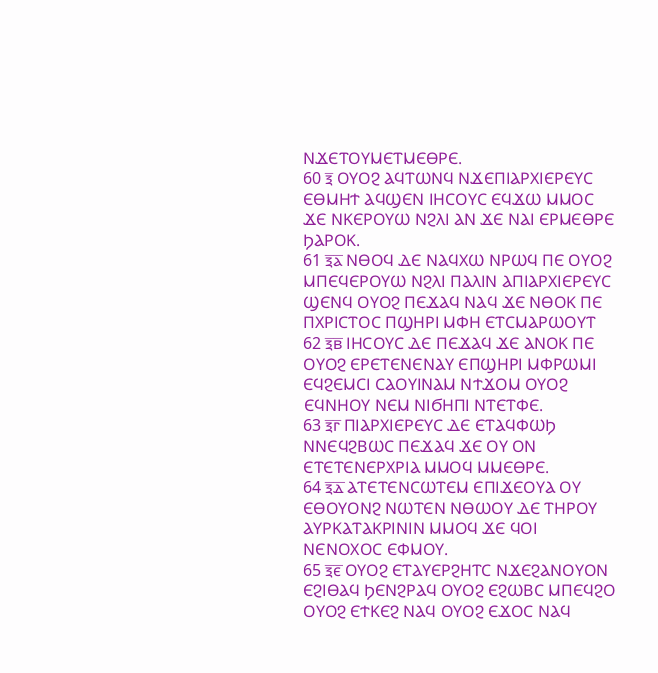ⲚϪⲈⲦⲞⲨⲘⲈⲦⲘⲈⲐⲢⲈ.
60 ⲝ̅ ⲞⲨⲞϨ ⲀϤⲦⲰⲚϤ ⲚϪⲈⲠⲒⲀⲢⲬⲒⲈⲢⲈⲨⲤ ⲈⲐⲘⲎϮ ⲀϤϢⲈⲚ ⲒⲎⲤⲞⲨⲤ ⲈϤϪⲰ ⲘⲘⲞⲤ ϪⲈ ⲚⲔⲈⲢⲞⲨⲰ ⲚϨⲖⲒ ⲀⲚ ϪⲈ ⲚⲀⲒ ⲈⲢⲘⲈⲐⲢⲈ ϦⲀⲢⲞⲔ.
61 ⲝ̅ⲁ̅ ⲚⲐⲞϤ ⲆⲈ ⲚⲀϤⲬⲰ ⲚⲢⲰϤ ⲠⲈ ⲞⲨⲞϨ ⲘⲠⲈϤⲈⲢⲞⲨⲰ ⲚϨⲖⲒ ⲠⲀⲖⲒⲚ ⲀⲠⲒⲀⲢⲬⲒⲈⲢⲈⲨⲤ ϢⲈⲚϤ ⲞⲨⲞϨ ⲠⲈϪⲀϤ ⲚⲀϤ ϪⲈ ⲚⲐⲞⲔ ⲠⲈ ⲠⲬⲢⲒⲤⲦⲞⲤ ⲠϢⲎⲢⲒ ⲘⲪⲎ ⲈⲦⲤⲘⲀⲢⲰⲞⲨⲦ
62 ⲝ̅ⲃ̅ ⲒⲎⲤⲞⲨⲤ ⲆⲈ ⲠⲈϪⲀϤ ϪⲈ ⲀⲚⲞⲔ ⲠⲈ ⲞⲨⲞϨ ⲈⲢⲈⲦⲈⲚⲈⲚⲀⲨ ⲈⲠϢⲎⲢⲒ ⲘⲪⲢⲰⲘⲒ ⲈϤϨⲈⲘⲤⲒ ⲤⲀⲞⲨⲒⲚⲀⲘ ⲚϮϪⲞⲘ ⲞⲨⲞϨ ⲈϤⲚⲎⲞⲨ ⲚⲈⲘ ⲚⲒϬⲎⲠⲒ ⲚⲦⲈⲦⲪⲈ.
63 ⲝ̅ⲅ̅ ⲠⲒⲀⲢⲬⲒⲈⲢⲈⲨⲤ ⲆⲈ ⲈⲦⲀϤⲪⲰϦ ⲚⲚⲈϤϨⲂⲰⲤ ⲠⲈϪⲀϤ ϪⲈ ⲞⲨ ⲞⲚ ⲈⲦⲈⲦⲈⲚⲈⲢⲬⲢⲒⲀ ⲘⲘⲞϤ ⲘⲘⲈⲐⲢⲈ.
64 ⲝ̅ⲇ̅ ⲀⲦⲈⲦⲈⲚⲤⲰⲦⲈⲘ ⲈⲠⲒϪⲈⲞⲨⲀ ⲞⲨ ⲈⲐⲞⲨⲞⲚϨ ⲚⲰⲦⲈⲚ ⲚⲐⲰⲞⲨ ⲆⲈ ⲦⲎⲢⲞⲨ ⲀⲨⲢⲔⲀⲦⲀⲔⲢⲒⲚⲒⲚ ⲘⲘⲞϤ ϪⲈ ϤⲞⲒ ⲚⲈⲚⲞⲬⲞⲤ ⲈⲪⲘⲞⲨ.
65 ⲝ̅ⲉ̅ ⲞⲨⲞϨ ⲈⲦⲀⲨⲈⲢϨⲎⲦⲤ ⲚϪⲈϨⲀⲚⲞⲨⲞⲚ ⲈϨⲒⲐⲀϤ ϦⲈⲚϨⲢⲀϤ ⲞⲨⲞϨ ⲈϨⲰⲂⲤ ⲘⲠⲈϤϨⲞ ⲞⲨⲞϨ ⲈϮⲔⲈϨ ⲚⲀϤ ⲞⲨⲞϨ ⲈϪⲞⲤ ⲚⲀϤ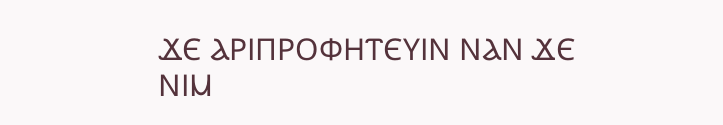ϪⲈ ⲀⲢⲒⲠⲢⲞⲪⲎⲦⲈⲨⲒⲚ ⲚⲀⲚ ϪⲈ ⲚⲒⲘ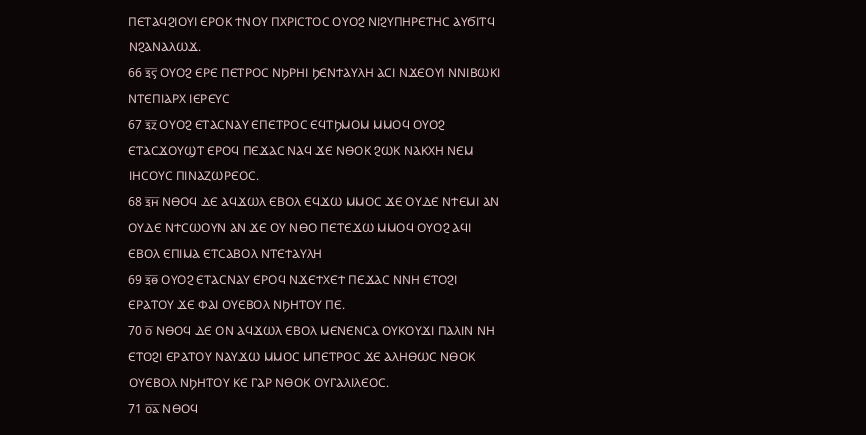ⲠⲈⲦⲀϤϨⲒⲞⲨⲒ ⲈⲢⲞⲔ ϮⲚⲞⲨ ⲠⲬⲢⲒⲤⲦⲞⲤ ⲞⲨⲞϨ ⲚⲒϨⲨⲠⲎⲢⲈⲦⲎⲤ ⲀⲨϬⲒⲦϤ ⲚϨⲀⲚⲀⲖⲰϪ.
66 ⲝ̅ⲋ̅ ⲞⲨⲞϨ ⲈⲢⲈ ⲠⲈⲦⲢⲞⲤ ⲚϦⲢⲎⲒ ϦⲈⲚϮⲀⲨⲖⲎ ⲀⲤⲒ ⲚϪⲈⲞⲨⲒ ⲚⲚⲒⲂⲰⲔⲒ ⲚⲦⲈⲠⲒⲀⲢⲬ ⲒⲈⲢⲈⲨⲤ
67 ⲝ̅ⲍ̅ ⲞⲨⲞϨ ⲈⲦⲀⲤⲚⲀⲨ ⲈⲠⲈⲦⲢⲞⲤ ⲈϤⲦϦⲘⲞⲘ ⲘⲘⲞϤ ⲞⲨⲞϨ ⲈⲦⲀⲤϪⲞⲨϢⲦ ⲈⲢⲞϤ ⲠⲈϪⲀⲤ ⲚⲀϤ ϪⲈ ⲚⲐⲞⲔ ϨⲰⲔ ⲚⲀⲔⲬⲎ ⲚⲈⲘ ⲒⲎⲤⲞⲨⲤ ⲠⲒⲚⲀⲌⲰⲢⲈⲞⲤ.
68 ⲝ̅ⲏ̅ ⲚⲐⲞϤ ⲆⲈ ⲀϤϪⲰⲖ ⲈⲂⲞⲖ ⲈϤϪⲰ ⲘⲘⲞⲤ ϪⲈ ⲞⲨⲆⲈ ⲚϮⲈⲘⲒ ⲀⲚ ⲞⲨⲆⲈ ⲚϮⲤⲰⲞⲨⲚ ⲀⲚ ϪⲈ ⲞⲨ ⲚⲐⲞ ⲠⲈⲦⲈϪⲰ ⲘⲘⲞϤ ⲞⲨⲞϨ ⲀϤⲒ ⲈⲂⲞⲖ ⲈⲠⲒⲘⲀ ⲈⲦⲤⲀⲂⲞⲖ ⲚⲦⲈϮⲀⲨⲖⲎ
69 ⲝ̅ⲑ̅ ⲞⲨⲞϨ ⲈⲦⲀⲤⲚⲀⲨ ⲈⲢⲞϤ ⲚϪⲈϮⲬⲈϮ ⲠⲈϪⲀⲤ ⲚⲚⲎ ⲈⲦⲞϨⲒ ⲈⲢⲀⲦⲞⲨ ϪⲈ ⲪⲀⲒ ⲞⲨⲈⲂⲞⲖ ⲚϦⲎⲦⲞⲨ ⲠⲈ.
70 ⲟ̅ ⲚⲐⲞϤ ⲆⲈ ⲞⲚ ⲀϤϪⲰⲖ ⲈⲂⲞⲖ ⲘⲈⲚⲈⲚⲤⲀ ⲞⲨⲔⲞⲨϪⲒ ⲠⲀⲖⲒⲚ ⲚⲎ ⲈⲦⲞϨⲒ ⲈⲢⲀⲦⲞⲨ ⲚⲀⲨϪⲰ ⲘⲘⲞⲤ ⲘⲠⲈⲦⲢⲞⲤ ϪⲈ ⲀⲖⲎⲐⲰⲤ ⲚⲐⲞⲔ ⲞⲨⲈⲂⲞⲖ ⲚϦⲎⲦⲞⲨ ⲔⲈ ⲄⲀⲢ ⲚⲐⲞⲔ ⲞⲨⲄⲀⲖⲒⲖⲈⲞⲤ.
71 ⲟ̅ⲁ̅ ⲚⲐⲞϤ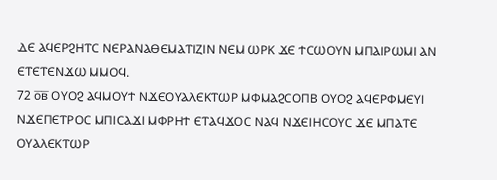ⲆⲈ ⲀϤⲈⲢϨⲎⲦⲤ ⲚⲈⲢⲀⲚⲀⲐⲈⲘⲀⲦⲒⲌⲒⲚ ⲚⲈⲘ ⲰⲢⲔ ϪⲈ ϮⲤⲰⲞⲨⲚ ⲘⲠⲀⲒⲢⲰⲘⲒ ⲀⲚ ⲈⲦⲈⲦⲈⲚϪⲰ ⲘⲘⲞϤ.
72 ⲟ̅ⲃ̅ ⲞⲨⲞϨ ⲀϤⲘⲞⲨϮ ⲚϪⲈⲞⲨⲀⲖⲈⲔⲦⲰⲢ ⲘⲪⲘⲀϨⲤⲞⲠⲂ ⲞⲨⲞϨ ⲀϤⲈⲢⲪⲘⲈⲨⲒ ⲚϪⲈⲠⲈⲦⲢⲞⲤ ⲘⲠⲒⲤⲀϪⲒ ⲘⲪⲢⲎϮ ⲈⲦⲀϤϪⲞⲤ ⲚⲀϤ ⲚϪⲈⲒⲎⲤⲞⲨⲤ ϪⲈ ⲘⲠⲀⲦⲈ ⲞⲨⲀⲖⲈⲔⲦⲰⲢ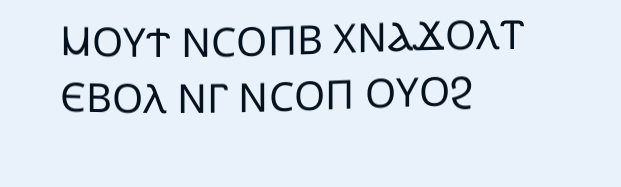ⲘⲞⲨϮ ⲚⲤⲞⲠⲂ ⲬⲚⲀϪⲞⲖⲦ ⲈⲂⲞⲖ ⲚⲄ ⲚⲤⲞⲠ ⲞⲨⲞϨ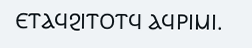ⲈⲦⲀϤϨⲒⲦⲞⲦϤ ⲀϤⲢⲒⲘⲒ.